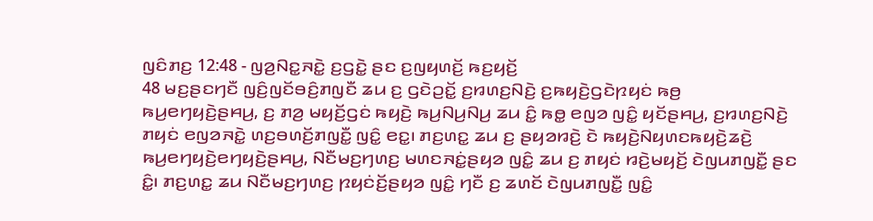ꤜꤢꤨꤊꤢ꤬ 12:48 - ꤜꤤ꤬ꤡꤢ꤭ꤏꤢꤧ꤭ ꤢ꤬ꤞꤢꤧ꤭ ꤔꤢ ꤢ꤬ꤜꤟꤛꤢꤩ꤬ ꤒꤢ꤬ꤟꤢꤩ꤬
48 ꤗꤢ꤬ꤔꤢꤚꤢꤪ ꤜꤢꤨ꤬ꤜꤢꤩꤋꤢꤨ꤬ꤊꤜꤢꤪ ꤘꤣ ꤢ꤬ ꤞꤢꤧꤑꤢꤩ꤭ ꤢ꤬ꤙꤛꤢ꤬ꤡꤢꤧ꤬ ꤢ꤬ꤒꤟꤢꤧ꤬ꤞꤢꤧꤐꤟꤢꤦ ꤒꤥ꤬ ꤒꤣ꤬ꤕꤚꤟꤢꤧ꤬ꤔꤌꤣ꤬, ꤢ꤬ ꤊꤤ꤬ ꤗꤟꤢꤩ꤬ꤞꤢꤦ ꤒꤟꤢꤧ꤬ ꤒꤣ꤬ꤡꤣ꤬ꤡꤣ꤬ ꤘꤣ ꤢꤨ꤭ ꤒꤥ꤭ ꤕꤜꤤ ꤜꤢꤨ꤭ ꤟꤢꤩꤔꤌꤣ꤬, ꤢ꤬ꤙꤛꤢ꤬ꤡꤢꤧ꤬ ꤊꤟꤢꤦ ꤕꤜꤤꤏꤢꤧ꤭ ꤛꤢ꤬ꤋꤛꤢꤩ꤬ꤊꤜꤢꤪ꤭ ꤜꤢꤨ꤭ ꤕꤢ꤭꤯ ꤊꤢ꤬ꤛꤢ꤭ ꤘꤣ ꤢ꤬ ꤔꤟꤤꤙꤢꤧ꤬ ꤢꤧ ꤒꤟꤢꤧ꤬ꤡꤟꤛꤢꤒꤟꤢꤧ꤬ꤘꤢꤧ꤬ ꤒꤣ꤬ꤕꤚꤟꤢꤧ꤬ꤕꤚꤟꤢꤧ꤬ꤔꤌꤣ꤬, ꤡꤢꤪꤗꤢ꤬ꤚꤛꤢ꤬ ꤗꤛꤢꤏꤢꤦ꤭ꤔꤟꤤ ꤜꤢꤨ꤭ ꤘꤣ ꤢ꤬ ꤊꤟꤢꤦ ꤙꤢꤧ꤬ꤗꤟꤢꤩ꤬ ꤢꤧꤜꤣꤊꤜꤢꤪ꤭ ꤔꤢ ꤢꤨ꤭꤯ ꤊꤢ꤬ꤛꤢ꤭ ꤘꤣ ꤡꤢꤪꤗꤢ꤬ꤚꤛꤢ꤬ ꤐꤟꤢꤦꤢꤩ꤬ꤔꤟꤤ ꤜꤢꤨ꤭ ꤚꤢꤪ ꤢ꤬ ꤘꤛꤢꤩ ꤢꤧꤜꤣꤊꤜꤢꤪ꤭ ꤜꤢꤨ꤭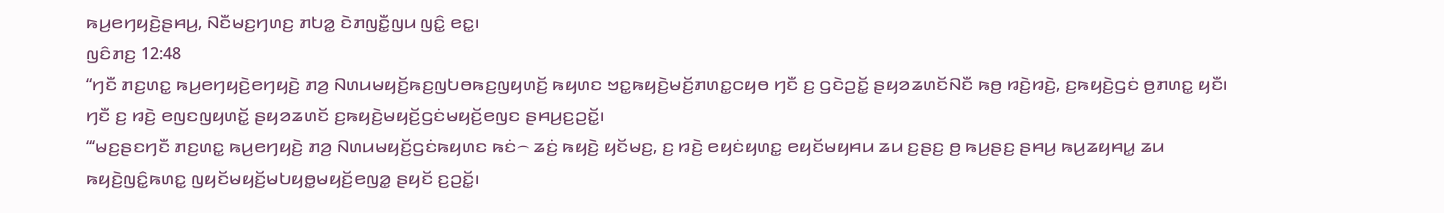ꤒꤣ꤬ꤕꤚꤟꤢꤧ꤬ꤔꤌꤣ꤬, ꤡꤢꤪꤗꤢ꤬ꤚꤛꤢ꤬ ꤊꤝꤤ꤭ ꤢꤧꤊꤜꤢꤪ꤭ꤜꤣ ꤜꤢꤨ꤭ ꤕꤢ꤭꤯
ꤜꤢꤨꤊꤢ꤬ 12:48
“ꤚꤢꤪ ꤊꤢ꤬ꤛꤢ꤭ ꤒꤣ꤬ꤕꤚꤟꤢꤧ꤬ꤕꤚꤟꤢꤧ꤬ ꤊꤤ꤬ ꤡꤛꤣꤗꤟꤢꤩ꤬ꤒꤢ꤬ꤜꤝꤥꤒꤢ꤬ꤜꤟꤛꤢꤩ꤬ ꤒꤟꤛꤢ ꤠꤢ꤭ꤒꤟꤢꤧ꤬ꤗꤢꤩ꤬ꤊꤛꤢ꤭ꤍꤟꤥ ꤚꤢꤪ ꤢ꤬ ꤞꤢꤧꤑꤢꤩ꤭ ꤔꤟꤤꤘꤛꤢꤩꤡꤢꤪ ꤒꤥ꤬ ꤙꤢꤧ꤬ꤙꤢꤧ꤬, ꤢ꤬ꤒꤟꤢꤧ꤬ꤞꤢꤦ ꤥ꤬ꤊꤛꤢ꤭ ꤟꤢꤪ꤯ ꤚꤢꤪ ꤢ꤬ ꤙꤢꤧ꤬ ꤕꤜꤢꤜꤟꤛꤢꤩ꤭ ꤔꤟꤤꤘꤛꤢꤩ ꤢ꤬ꤒꤟꤢꤧ꤬ꤗꤟꤢꤩ꤬ꤞꤢꤦꤗꤟꤢꤩ꤬ꤕꤜꤢ ꤔꤌꤣ꤬ꤢ꤬ꤑꤢꤩ꤭꤯
“‘ꤗꤢ꤬ꤔꤢꤚꤢꤪ ꤊꤢ꤬ꤛꤢ꤭ ꤒꤣ꤬ꤕꤚꤟꤢꤧ꤬ ꤊꤤ꤬ ꤡꤛꤣꤗꤟꤢꤩ꤬ꤞꤢꤦꤒꤟꤛꤢ ꤒꤢꤦ꤮ ꤘꤢꤦ꤬ ꤒꤟꤢꤧ꤬ ꤟꤢꤩꤗꤢ꤬, ꤢ꤬ ꤙꤢꤧ꤬ ꤕꤟꤢꤦꤟꤛꤢ꤭ ꤕꤟꤢꤩꤗꤟꤌꤣ ꤘꤣ ꤢ꤬ꤔꤢ꤬ ꤥ꤬ ꤒꤣ꤬ꤔꤢ꤬ ꤔꤌꤣ꤬ ꤒꤣ꤬ꤘꤟꤌꤣ꤭ ꤘꤣ ꤒꤟꤢꤧ꤬ꤜꤢꤨ꤭ꤒꤛꤢ꤭ ꤜꤟꤢꤩꤗꤟꤢꤩ꤬ꤗꤝꤟꤥ꤭ꤗꤟꤢꤩ꤬ꤕꤜꤤ꤭ ꤔꤟꤢꤩ ꤢ꤬ꤑꤢꤩ꤭꤯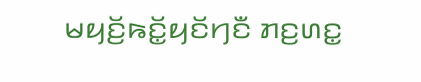ꤗꤟꤢꤩ꤬ꤒꤢꤩ꤭ꤟꤢꤩꤚꤢꤪ ꤊꤢ꤬ꤛꤢ꤭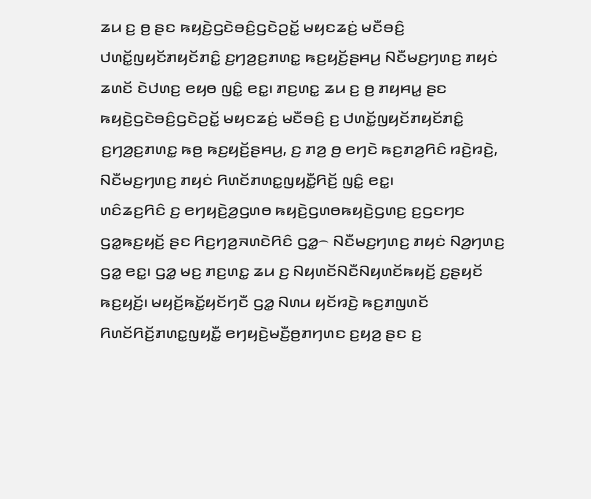ꤘꤣ ꤢ꤬ ꤥ꤬ ꤔꤢ ꤒꤟꤢꤧ꤬ꤞꤢꤧꤋꤢꤨ꤬ꤞꤢꤧꤑꤢꤩ꤭ ꤗꤟꤢꤘꤢꤦ꤬ ꤗꤢꤪꤋꤢꤨ꤬ ꤓꤛꤢꤩ꤭ꤜꤟꤢꤩꤊꤟꤢꤩꤊꤢꤨ꤭ ꤢ꤬ꤚꤤ꤬ꤢ꤬ꤊꤛꤢ꤭ ꤒꤢ꤬ꤟꤢꤩ꤬ꤔꤌꤣ꤬ ꤡꤢꤪꤗꤢ꤬ꤚꤛꤢ꤬ ꤊꤟꤢꤦ ꤘꤛꤢꤩ ꤢꤧꤓꤛꤢ꤬ ꤕꤟꤥ ꤜꤢꤨ꤭ ꤕꤢ꤭꤯ ꤊꤢ꤬ꤛꤢ꤭ ꤘꤣ ꤢ꤬ ꤥ꤬ ꤊꤟꤌꤣ꤭ ꤔꤢ ꤒꤟꤢꤧ꤬ꤞꤢꤧꤋꤢꤨ꤬ꤞꤢꤧꤑꤢꤩ꤭ ꤗꤟꤢꤘꤢꤦ꤬ ꤗꤢꤪꤋꤢꤨ꤬ ꤢ꤬ ꤓꤛꤢꤩ꤭ꤜꤟꤢꤩꤊꤟꤢꤩꤊꤢꤨ꤭ ꤢ꤬ꤚꤤ꤬ꤢ꤬ꤊꤛꤢ꤭ ꤒꤥ꤬ ꤒꤢ꤬ꤟꤢꤩ꤬ꤔꤌꤣ꤬, ꤢ꤬ ꤊꤤ꤬ ꤥ꤬ ꤕꤚꤢꤧ ꤒꤢ꤬ꤊꤤ꤬ꤖꤢꤨ ꤙꤢꤧ꤬ꤙꤢꤧ꤬, ꤡꤢꤪꤗꤢ꤬ꤚꤛꤢ꤬ ꤊꤟꤢꤦ ꤖꤛꤢꤩꤊꤛꤢ꤭ꤜꤟꤢꤪ꤭ꤖꤢꤩ꤬ ꤜꤢꤨ꤭ ꤕꤢ꤭꤯
ꤛꤢꤨꤘꤢ꤬ꤖꤢꤨ ꤢ꤬ ꤕꤚꤟꤢꤧ꤬ꤤ꤬ꤞꤛꤥ ꤒꤟꤢꤧ꤬ꤞꤛꤥꤒꤟꤢꤧ꤬ꤞꤛꤢ꤬ ꤢ꤬ꤞꤢꤚꤢ ꤞꤤ꤭ꤒꤢ꤬ꤟꤢꤩ꤬ ꤔꤢ ꤖꤢ꤬ꤚꤤ꤬ꤏꤛꤢꤧꤖꤢꤨ ꤞꤤ꤭꤮ ꤡꤢꤪꤗꤢ꤬ꤚꤛꤢ꤬ ꤊꤟꤢꤦ ꤡꤤ꤬ꤚꤛꤢ꤬ ꤞꤤ꤭ ꤕꤢ꤭꤯ ꤞꤤ꤭ ꤗꤢ꤬ ꤊꤢ꤬ꤛꤢ꤭ ꤘꤣ ꤢ꤬ ꤡꤟꤛꤢꤩꤡꤢꤪꤡꤟꤛꤢꤩꤒꤟꤢꤩ꤬ ꤢ꤬ꤔꤟꤢꤩ ꤒꤢ꤬ꤟꤢꤩ꤬꤯ ꤗꤟꤢꤩ꤬ꤒꤢꤩ꤭ꤟꤢꤩꤚꤢꤪ ꤞꤤ꤭ ꤡꤛꤣ ꤟꤢꤩꤙꤢꤧ꤬ ꤒꤢ꤬ꤊꤜꤛꤢꤩ ꤖꤛꤢꤩꤖꤢꤩ꤬ꤊꤛꤢ꤭ꤜꤟꤢꤪ꤭ ꤕꤚꤟꤢꤧ꤬ꤗꤢꤪ꤬ꤥ꤬ꤊꤚꤛꤢ ꤢ꤬ꤟꤤ꤬ ꤔꤢ ꤢ꤬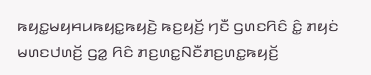ꤒꤟꤢ꤭ꤗꤟꤌꤣꤒꤟꤢ꤭ꤒꤟꤢꤧ꤬ ꤒꤢ꤬ꤟꤢꤩ꤬ ꤚꤢꤪ ꤞꤛꤢꤖꤢꤨ ꤢꤨ꤭ ꤊꤟꤢꤦ ꤗꤛꤢꤓꤛꤢꤩ꤬ ꤞꤤ꤭ ꤖꤢꤨ ꤊꤢ꤬ꤛꤢ꤭ꤡꤢꤪꤊꤢ꤬ꤛꤢ꤭ꤒꤟꤢꤩ꤬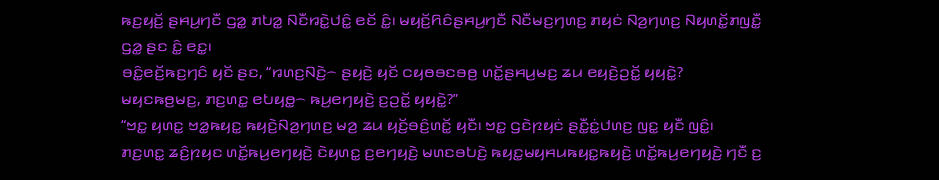ꤒꤢ꤬ꤟꤢꤩ꤬ ꤔꤌꤣ꤬ꤚꤢꤪ ꤞꤤ꤭ ꤊꤝꤤ꤭ ꤡꤢꤪꤙꤢꤧ꤭ꤓꤢꤨ꤭ ꤕꤢꤩ ꤢꤨ꤭꤯ ꤗꤟꤢꤩ꤬ꤖꤢꤨꤔꤌꤣ꤬ꤚꤢꤪ ꤡꤢꤪꤗꤢ꤬ꤚꤛꤢ꤬ ꤊꤟꤢꤦ ꤡꤤ꤬ꤚꤛꤢ꤬ ꤡꤟꤛꤢꤩ꤭ꤊꤜꤢꤪ꤭ ꤞꤤ꤭ ꤔꤢ ꤢꤨ꤭ ꤕꤢ꤭꤯
ꤋꤢꤨ꤭ꤕꤢꤩ꤬ꤒꤢ꤬ꤚꤢꤨ ꤟꤢꤩ ꤔꤢ, “ꤙꤛꤢ꤬ꤡꤢꤧ꤬꤮ ꤔꤟꤢꤧ꤬ ꤟꤢꤩ ꤍꤟꤥꤋꤢꤋꤥ꤬ ꤛꤢꤩ꤭ꤔꤌꤣ꤬ꤗꤢ꤬ ꤘꤣ ꤕꤟꤢꤧ꤬ꤑꤢꤩ꤭ ꤟꤟꤢꤧ꤭? ꤗꤟꤢꤒꤥ꤬ꤗꤢ꤬, ꤊꤢ꤬ꤛꤢ꤭ ꤕꤝꤟꤥ꤭꤮ ꤒꤣ꤬ꤕꤚꤟꤢꤧ꤬ ꤢ꤬ꤑꤢꤩ꤭ ꤟꤟꤢꤧ꤭?”
“ꤠꤢ꤭ ꤟꤛꤢ꤭ ꤠꤤ꤭ꤒꤟꤢ꤭ ꤒꤟꤢꤧ꤬ꤡꤤ꤬ꤚꤛꤢ꤬ ꤗꤤ꤬ ꤘꤣ ꤟꤢꤩ꤬ꤋꤢꤨ꤬ꤛꤢꤩ꤭ ꤟꤢꤪ꤯ ꤠꤢ꤭ ꤞꤢꤧꤐꤟꤢꤦ ꤔꤢꤪ꤭ꤢꤦ꤭ꤓꤛꤢ꤬ ꤜꤢ꤭ ꤟꤢꤪ ꤜꤢꤨ꤭꤯
ꤊꤢ꤬ꤛꤢ꤭ ꤘꤢꤨ꤬ꤐꤟꤢ ꤛꤢꤩ꤭ꤒꤣ꤬ꤕꤚꤟꤢꤧ꤬ ꤢꤧꤟꤛꤢ꤭ ꤢ꤬ꤕꤚꤟꤢꤧ꤬ ꤗꤛꤢꤋꤝꤢꤧ꤬ ꤒꤟꤢ꤭ꤗꤟꤌꤣꤒꤟꤢ꤭ꤒꤟꤢꤧ꤬ ꤛꤢꤩ꤭ꤒꤣ꤬ꤕꤚꤟꤢꤧ꤬ ꤚꤢꤪ ꤢ꤬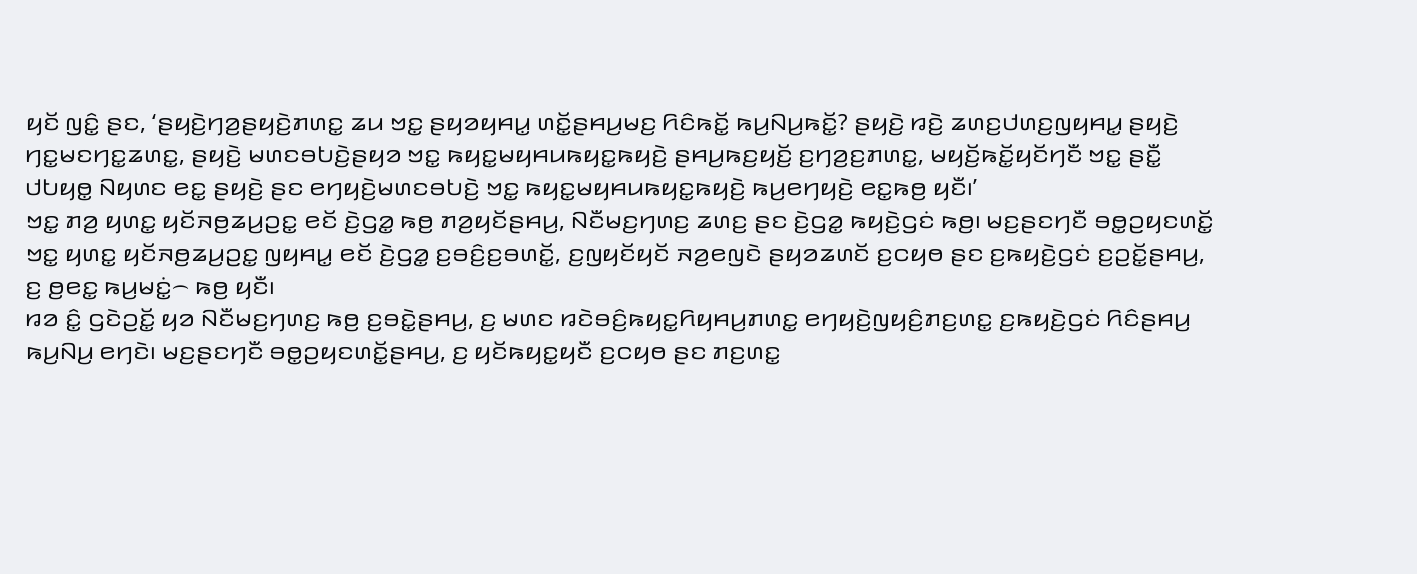ꤟꤢꤩ ꤜꤢꤨ꤭ ꤔꤢ, ‘ꤔꤟꤢꤧ꤬ꤚꤤ꤬ꤔꤟꤢꤧ꤬ꤊꤛꤢ꤭ ꤘꤣ ꤠꤢ꤭ ꤔꤟꤤꤟꤌꤣ꤭ ꤛꤢꤩ꤭ꤔꤌꤣ꤬ꤗꤢ꤬ ꤖꤢꤨꤒꤢꤩ꤭ ꤒꤣ꤬ꤡꤣ꤬ꤒꤢꤩ꤭? ꤔꤟꤢꤧ꤬ ꤙꤢꤧ꤬ ꤘꤛꤢ꤬ꤓꤛꤢ꤬ꤜꤟꤌꤣ꤭ ꤔꤟꤢꤧ꤬ ꤚꤢ꤭ꤗꤢꤚꤢ꤭ꤘꤛꤢ꤭, ꤔꤟꤢꤧ꤬ ꤗꤛꤢꤋꤝꤢꤧ꤬ꤔꤟꤤ ꤠꤢ꤭ ꤒꤟꤢ꤭ꤗꤟꤌꤣꤒꤟꤢ꤭ꤒꤟꤢꤧ꤬ ꤔꤌꤣ꤬ꤒꤢ꤬ꤟꤢꤩ꤬ ꤢ꤬ꤚꤤ꤬ꤢ꤬ꤊꤛꤢ꤭, ꤗꤟꤢꤩ꤬ꤒꤢꤩ꤭ꤟꤢꤩꤚꤢꤪ ꤠꤢ꤭ ꤔꤢꤪ꤭ ꤓꤝꤟꤥ꤭ ꤡꤟꤛꤢ ꤕꤢ꤭ ꤔꤟꤢꤧ꤬ ꤔꤢ ꤕꤚꤟꤢꤧ꤬ꤗꤛꤢꤋꤝꤢꤧ꤬ ꤠꤢ꤭ ꤒꤟꤢ꤭ꤗꤟꤌꤣꤒꤟꤢ꤭ꤒꤟꤢꤧ꤬ ꤒꤣ꤬ꤕꤚꤟꤢꤧ꤬ ꤕꤢ꤭ꤒꤥ꤬ ꤟꤢꤪ꤯’
ꤠꤢ꤭ ꤊꤤ꤬ ꤟꤛꤢ꤭ ꤟꤢꤩꤏꤥ꤬ꤘꤣ꤬ꤑꤢ꤭ ꤕꤢꤩ ꤢꤧ꤬ꤞꤤ꤭ ꤒꤥ꤬ ꤊꤤ꤬ꤟꤢꤩꤔꤌꤣ꤬, ꤡꤢꤪꤗꤢ꤬ꤚꤛꤢ꤬ ꤘꤛꤢ꤬ ꤔꤢ ꤢꤧ꤬ꤞꤤ꤭ ꤒꤟꤢꤧ꤬ꤞꤢꤦ ꤒꤥ꤬꤯ ꤗꤢ꤬ꤔꤢꤚꤢꤪ ꤋꤥ꤭ꤑꤟꤢꤛꤢꤩ꤭ ꤠꤢ꤭ ꤟꤛꤢ꤭ ꤟꤢꤩꤏꤥ꤬ꤘꤣ꤬ꤑꤢ꤭ ꤜꤟꤌꤣ꤭ ꤕꤢꤩ ꤢꤧ꤬ꤞꤤ꤭ ꤢ꤬ꤋꤢꤨ꤬ꤢ꤬ꤋꤛꤢꤩ꤭, ꤢ꤬ꤜꤟꤢꤩꤟꤢꤩ ꤏꤤ꤬ꤕꤜꤢꤧ ꤔꤟꤤꤘꤛꤢꤩ ꤢ꤬ꤍꤟꤥ ꤔꤢ ꤢ꤬ꤒꤟꤢꤧ꤬ꤞꤢꤦ ꤢ꤬ꤑꤢꤩ꤭ꤔꤌꤣ꤬, ꤢ꤬ ꤥ꤬ꤕꤢ꤭ ꤒꤣ꤬ꤗꤢꤦ꤭꤮ ꤒꤥ꤬ ꤟꤢꤪ꤯
ꤙꤤ ꤢꤨ꤭ ꤞꤢꤧꤑꤢꤩ꤭ ꤟꤤ ꤡꤢꤪꤗꤢ꤬ꤚꤛꤢ꤬ ꤒꤥ꤬ ꤢ꤬ꤋꤢꤧ꤭ꤔꤌꤣ꤬, ꤢ꤬ ꤗꤛꤢ ꤙꤢꤧꤋꤢꤨ꤬ꤒꤟꤢ꤭ꤖꤟꤌꤣ꤬ꤊꤛꤢ꤭ ꤕꤚꤟꤢꤧ꤬ꤜꤟꤢꤨ꤬ꤊꤢ꤬ꤛꤢ꤭ ꤢ꤬ꤒꤟꤢꤧ꤬ꤞꤢꤦ ꤖꤢꤨꤔꤌꤣ꤬ ꤒꤣ꤬ꤡꤣ꤬ ꤕꤚꤢꤧ꤯ ꤗꤢ꤬ꤔꤢꤚꤢꤪ ꤋꤥ꤭ꤑꤟꤢꤛꤢꤩ꤭ꤔꤌꤣ꤬, ꤢ꤬ ꤟꤢꤩꤒꤟꤢ꤭ꤟꤢꤪ ꤢ꤬ꤍꤟꤥ ꤔꤢ ꤊꤢ꤬ꤛꤢ꤭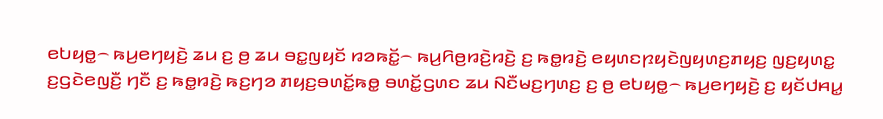ꤕꤝꤟꤥ꤭꤮ ꤒꤣ꤬ꤕꤚꤟꤢꤧ꤬ ꤘꤣ ꤢ꤬ ꤥ꤬ ꤘꤣ ꤋꤢ꤭ꤜꤟꤢꤩ ꤙꤤꤒꤢꤩ꤭꤮ ꤒꤣ꤬ꤖꤥ꤬ꤙꤢꤧ꤬ꤙꤢꤧ꤬ ꤢ꤬ ꤒꤥ꤭ꤙꤢꤧ꤬ ꤕꤟꤛꤢꤐꤟꤢꤧꤜꤟꤛꤢ꤬ꤊꤟꤢ꤬ ꤜꤢ꤬ꤟꤛꤢ꤭ ꤢ꤬ꤞꤢꤧꤕꤜꤢꤪ꤬ ꤚꤢꤪ ꤢ꤬ ꤒꤥ꤭ꤙꤢꤧ꤬ ꤒꤢ꤬ꤚꤤ ꤊꤟꤢ꤬ꤋꤛꤢꤩ꤭ꤒꤥ꤭ ꤋꤛꤢꤩ꤭ꤞꤛꤢ ꤘꤣ ꤡꤢꤪꤗꤢ꤬ꤚꤛꤢ꤬ ꤢ꤬ ꤥ꤬ ꤕꤝꤟꤥ꤭꤮ ꤒꤣ꤬ꤕꤚꤟꤢꤧ꤬ ꤢ꤬ ꤟꤢꤩꤓꤌꤣ꤭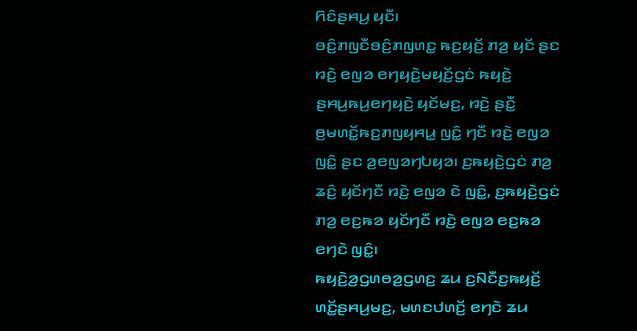ꤖꤢꤨꤔꤌꤣ꤬ ꤟꤢꤪ꤯
ꤋꤢꤨ꤬ꤊꤜꤢꤪꤋꤢꤨ꤬ꤊꤜꤛꤢ꤭ ꤒꤢ꤬ꤟꤢꤩ꤬ ꤊꤤ꤬ ꤟꤢꤩ ꤔꤢ ꤙꤢꤧ꤬ ꤕꤜꤤ ꤕꤚꤟꤢꤧ꤬ꤗꤟꤢꤩ꤬ꤞꤢꤦ ꤒꤟꤢꤧ꤬ ꤔꤌꤣ꤬ꤒꤣ꤬ꤕꤚꤟꤢꤧ꤬ ꤟꤢꤩꤗꤢ꤬, ꤙꤢꤧ꤬ ꤔꤢꤪ꤭ ꤥ꤬ꤗꤛꤢꤩ꤭ꤒꤢ꤬ꤊꤜꤟꤌꤣ꤭ ꤜꤢꤨ꤭ ꤚꤢꤪ ꤙꤢꤧ꤬ ꤕꤜꤤ ꤜꤢꤨ꤭ ꤔꤢ ꤤ꤬ꤕꤜꤤꤚꤝꤟꤤ꤯ ꤢ꤬ꤒꤟꤢꤧ꤬ꤞꤢꤦ ꤊꤤ꤬ ꤘꤢꤨ꤬ ꤟꤢꤩꤚꤢꤪ ꤙꤢꤧ꤬ ꤕꤜꤤ ꤢꤧ ꤜꤢꤨ꤭, ꤢ꤬ꤒꤟꤢꤧ꤬ꤞꤢꤦ ꤊꤤ꤬ ꤕꤢ꤬ꤒꤤ ꤟꤢꤩꤚꤢꤪ ꤙꤢꤧ꤬ ꤕꤜꤤ ꤕꤢ꤬ꤒꤤ ꤕꤚꤢꤧ ꤜꤢꤨ꤭꤯
ꤒꤟꤢꤧ꤬ꤤ꤬ꤞꤛꤥꤤ꤬ꤞꤛꤢ꤬ ꤘꤣ ꤢ꤬ꤡꤢꤪꤢ꤬ꤒꤟꤢꤩ꤬ ꤛꤢꤩ꤭ꤔꤌꤣ꤬ꤗꤢ꤬, ꤗꤛꤢꤓꤛꤢꤩ꤬ ꤕꤚꤢꤧ ꤘꤣ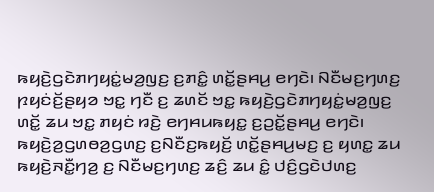ꤒꤟꤢꤧ꤬ꤞꤢꤧꤊꤚꤟꤢꤦ꤭ꤗꤤ꤬ꤜꤢ꤬ ꤢ꤬ꤊꤢꤨ꤭ ꤛꤢꤩ꤭ꤔꤌꤣ꤬ ꤕꤚꤢꤧ꤯ ꤡꤢꤪꤗꤢ꤬ꤚꤛꤢ꤬ ꤐꤟꤢꤦꤢꤩ꤬ꤔꤟꤤ ꤠꤢ꤭ ꤚꤢꤪ ꤢ꤬ ꤘꤛꤢꤩ ꤠꤢ꤭ ꤒꤟꤢꤧ꤬ꤞꤢꤧꤊꤚꤟꤢꤦ꤭ꤗꤤ꤬ꤜꤢ꤬ ꤛꤢꤩ꤭ ꤘꤣ ꤠꤢ꤭ ꤊꤟꤢꤦ ꤙꤢꤧ꤬ ꤕꤚꤌꤣꤒꤟꤢ꤭ ꤢ꤬ꤑꤢꤩ꤭ꤔꤌꤣ꤬ ꤕꤚꤢꤧ꤯ ꤒꤟꤢꤧ꤬ꤤ꤬ꤞꤛꤥꤤ꤬ꤞꤛꤢ꤬ ꤢ꤬ꤡꤢꤪꤢ꤬ꤒꤟꤢꤩ꤬ ꤛꤢꤩ꤭ꤔꤌꤣ꤬ꤗꤢ꤬ ꤢ꤬ ꤟꤛꤢ꤭ ꤘꤣ ꤒꤟꤢꤧ꤬ꤏꤢꤪ꤭ꤚꤤ꤬ ꤢ꤬ ꤡꤢꤪꤗꤢ꤬ꤚꤛꤢ꤬ ꤘꤢꤨ꤬ ꤘꤣ ꤢꤨ꤭ ꤓꤢꤨ꤬ꤞꤢꤧꤓꤛꤢ꤬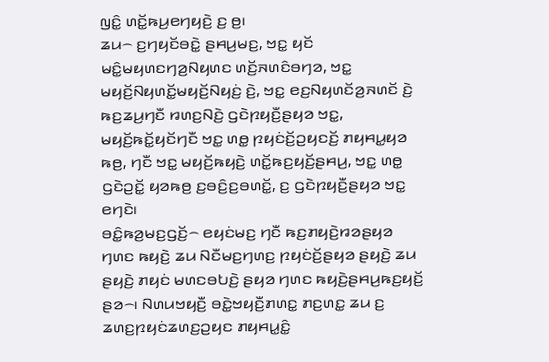ꤜꤢꤨ꤭ ꤛꤢꤩ꤭ꤒꤣ꤬ꤕꤚꤟꤢꤧ꤬ ꤢ꤬ ꤥ꤬꤯
ꤘꤣ꤮ ꤢ꤬ꤚꤟꤢꤩꤋꤢꤧ꤭ ꤔꤌꤣ꤬ꤗꤢ꤬, ꤠꤢ꤭ ꤟꤢꤩ ꤗꤢꤨ꤭ꤗꤟꤛꤢꤚꤤ꤬ꤡꤟꤛꤢ ꤛꤢꤩ꤬ꤏꤛꤢꤨꤋꤚꤤ, ꤠꤢ꤭ ꤗꤟꤢꤩ꤬ꤡꤟꤛꤢꤩ꤭ꤗꤟꤢꤩ꤬ꤡꤟꤢꤦ꤬ ꤢꤧ꤬, ꤠꤢ꤭ ꤕꤢ꤬ꤡꤟꤛꤢꤩꤤ꤬ꤏꤛꤢꤩ ꤢꤧ꤬ ꤒꤢ꤬ꤘꤣ꤬ꤚꤢꤪ ꤙꤛꤢ꤬ꤡꤢꤧ꤬ ꤞꤢꤧꤐꤟꤢꤪ꤬ꤔꤟꤤ ꤠꤢ꤭, ꤗꤟꤢꤩ꤬ꤒꤢꤩ꤭ꤟꤢꤩꤚꤢꤪ ꤠꤢ꤭ ꤛꤥ꤭ ꤐꤟꤢꤦꤢꤩ꤬ꤑꤟꤢꤢꤩ꤬ ꤊꤟꤌꤣ꤭ꤟꤤ ꤒꤥ꤬, ꤚꤢꤪ ꤠꤢ꤭ ꤗꤟꤢꤩ꤬ꤒꤟꤢꤧ꤬ ꤛꤢꤩ꤭ꤒꤢ꤬ꤟꤢꤩ꤬ꤔꤌꤣ꤬, ꤠꤢ꤭ ꤛꤥ꤭ ꤞꤢꤧꤑꤢꤩ꤭ ꤟꤤꤒꤥ꤬ ꤢ꤬ꤋꤢꤨ꤬ꤢ꤬ꤋꤛꤢꤩ꤭, ꤢ꤬ ꤞꤢꤧꤐꤟꤢꤪ꤬ꤔꤟꤤ ꤠꤢ꤭ ꤕꤚꤢꤧ꤯
ꤋꤢꤨ꤭ꤒꤤ꤬ꤗꤢ꤬ꤞꤢꤩ꤬꤮ ꤕꤟꤢꤦꤗꤢ꤬ ꤚꤢꤪ ꤒꤢ꤬ꤊꤟꤢꤧ꤬ꤙꤤꤔꤟꤤ ꤚꤛꤢ ꤒꤟꤢꤧ꤬ ꤘꤣ ꤡꤢꤪꤗꤢ꤬ꤚꤛꤢ꤬ ꤐꤟꤢꤦꤢꤩ꤬ꤔꤟꤤ ꤔꤟꤢꤧ꤬ ꤘꤣ ꤔꤟꤢꤧ꤬ ꤊꤟꤢꤦ ꤗꤛꤢꤋꤝꤢꤧ꤬ ꤔꤟꤤ ꤚꤛꤢ ꤒꤟꤢꤧ꤬ꤔꤌꤣ꤬ꤒꤢ꤬ꤟꤢꤩ꤬ ꤔꤤ꤮꤯ ꤡꤛꤣꤠꤟꤢꤪ꤬ ꤋꤢꤧ꤭ꤠꤟꤢꤪ꤬ꤊꤛꤢ꤭ ꤊꤢ꤬ꤛꤢ꤭ ꤘꤣ ꤢ꤬ ꤘꤛꤢ꤬ꤐꤟꤢꤦꤘꤛꤢ꤬ꤑꤟꤢ ꤊꤟꤌꤣ꤭ꤢꤨ꤭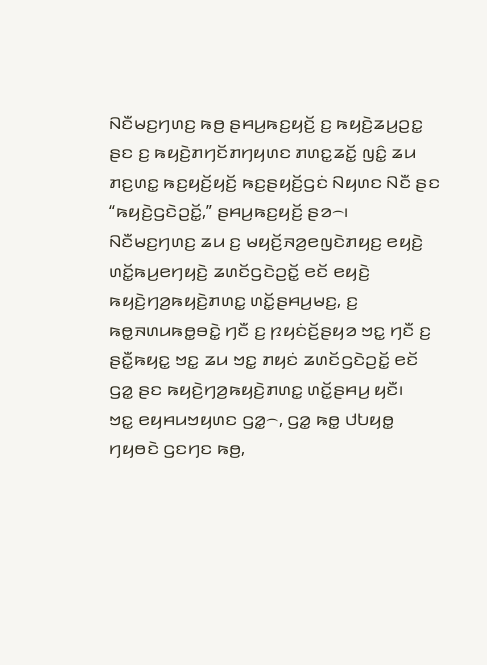ꤡꤢꤪꤗꤢ꤬ꤚꤛꤢ꤬ ꤒꤥ꤬ ꤔꤌꤣ꤬ꤒꤢ꤬ꤟꤢꤩ꤬ ꤢ꤬ ꤒꤟꤢꤧ꤬ꤘꤣ꤬ꤑꤢ꤭ ꤔꤢ ꤢ꤬ ꤒꤟꤢꤧ꤬ꤊꤚꤢꤩꤊꤚꤟꤛꤢ ꤊꤛꤢ꤭ꤘꤢꤩ꤭ ꤜꤢꤨ꤭ ꤘꤣ ꤊꤢ꤬ꤛꤢ꤭ ꤒꤢ꤬ꤟꤢꤩ꤬ꤟꤢꤩ꤬ ꤒꤢ꤬ꤔꤟꤢꤩ꤬ꤞꤢꤦ ꤡꤟꤛꤢ ꤡꤢꤪ ꤔꤢ “ꤒꤟꤢꤧ꤬ꤞꤢꤧꤑꤢꤩ꤭,” ꤔꤌꤣ꤬ꤒꤢ꤬ꤟꤢꤩ꤬ ꤔꤤ꤮꤯
ꤡꤢꤪꤗꤢ꤬ꤚꤛꤢ꤬ ꤘꤣ ꤢ꤬ ꤗꤟꤢꤩ꤬ꤏꤤ꤬ꤕꤜꤢꤧꤊꤟꤢ꤬ ꤕꤟꤢꤧ꤬ ꤛꤢꤩ꤭ꤒꤣ꤬ꤕꤚꤟꤢꤧ꤬ ꤘꤛꤢꤩꤞꤢꤧꤑꤢꤩ꤭ ꤕꤢꤩ ꤕꤟꤢꤧ꤬ ꤒꤟꤢꤧ꤬ꤚꤤ꤬ꤒꤟꤢꤧ꤬ꤊꤛꤢ꤭ ꤛꤢꤩ꤭ꤔꤌꤣ꤬ꤗꤢ꤬, ꤢ꤬ ꤒꤥ꤭ꤏꤛꤣꤒꤥ꤭ꤋꤢꤧ꤭ ꤚꤢꤪ ꤢ꤬ ꤐꤟꤢꤦꤢꤩ꤬ꤔꤟꤤ ꤠꤢ꤭ ꤚꤢꤪ ꤢ꤬ ꤔꤢꤪ꤭ꤒꤟꤢ꤭ ꤠꤢ꤭ ꤘꤣ ꤠꤢ꤭ ꤊꤟꤢꤦ ꤘꤛꤢꤩꤞꤢꤧꤑꤢꤩ꤭ ꤕꤢꤩ ꤞꤤ꤭ ꤔꤢ ꤒꤟꤢꤧ꤬ꤚꤤ꤬ꤒꤟꤢꤧ꤬ꤊꤛꤢ꤭ ꤛꤢꤩ꤭ꤔꤌꤣ꤬ ꤟꤢꤪ꤯
ꤠꤢ꤭ ꤕꤟꤌꤣꤠꤟꤛꤢ ꤞꤤ꤭꤮, ꤞꤤ꤭ ꤒꤥ꤭ ꤓꤝꤟꤥ꤭ ꤚꤟꤥꤢꤧ ꤞꤢꤚꤢ ꤒꤥ꤬,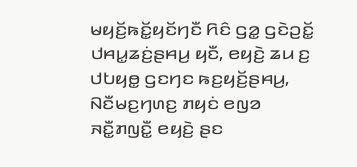ꤗꤟꤢꤩ꤬ꤒꤢꤩ꤭ꤟꤢꤩꤚꤢꤪ ꤖꤢꤨ ꤞꤤ꤭ ꤞꤢꤧꤑꤢꤩ꤭ ꤓꤌꤣ꤭ꤘꤢꤦ꤬ꤔꤌꤣ꤬ ꤟꤢꤪ, ꤕꤟꤢꤧ꤬ ꤘꤣ ꤢ꤬ ꤓꤝꤟꤥ꤭ ꤞꤢꤚꤢ ꤒꤢ꤬ꤟꤢꤩ꤬ꤔꤌꤣ꤬, ꤡꤢꤪꤗꤢ꤬ꤚꤛꤢ꤬ ꤊꤟꤢꤦ ꤕꤜꤤ ꤏꤢꤪ꤭ꤊꤜꤢꤪ꤭ ꤕꤟꤢꤧ꤬ ꤔꤢ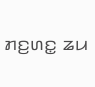ꤊꤢ꤬ꤛꤢ꤭ ꤘꤣ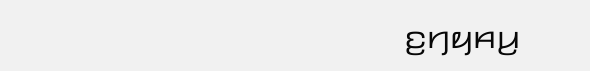ꤢ꤬ꤚꤟꤌꤣ꤬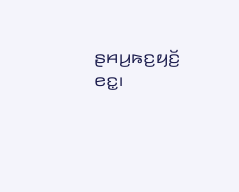ꤔꤌꤣ꤬ꤒꤢ꤬ꤟꤢꤩ꤬ ꤕꤢ꤭꤯